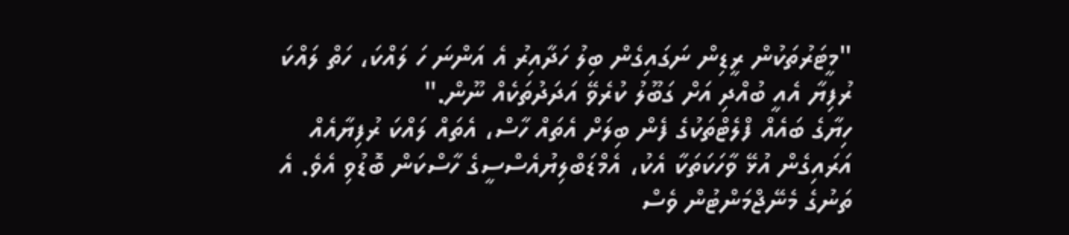"މީޓަރުތަކުން ރީޑިން ނަގައިގެން ބިލު ހަދާއިރު އެ އަންނަ ހަ ލައްކަ، ހަތް ލައްކަ ރުފިޔާ އެއީ ބުއްދި އަށް ގަބޫލު ކުރެވޭ އަދަދުތަކެއް ނޫން."
ހިޔާގެ ބައެއް ފްލެޓްތަކުގެ ފެން ބިލަށް އެތައް ހާސް، އެތައް ލައްކަ ރުފިޔާއެއް އަރައިގެން އުޅޭ ވާހަކަތަކާ އެކު، އެމްޑަބްލިޔުއެސްސީގެ ހާސްކަން ބޮޑުވި އެވެ. އެ ތަނުގެ މެނޭޖްމަންޓުން ވެސް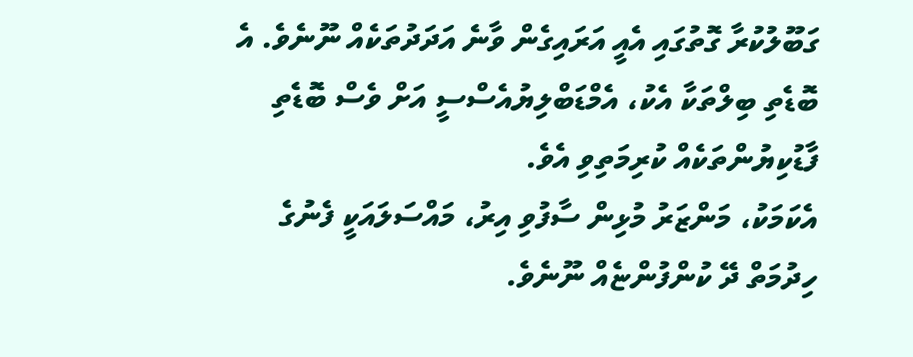ގަބޫލުކުރާ ގޮތުގައި އެއީ އަރައިގެން ވާނެ އަދަދުތަކެއް ނޫނެވެ. އެ ބޮޑެތި ބިލްތަކާ އެކު، އެމްޑަބްލިޔުއެސްސީ އަށް ވެސް ބޮޑެތި ފާޑުކިޔުންތަކެއް ކުރިމަތިވި އެވެ.
އެކަމަކު، މަންޒަރު މުޅިން ސާފުވި އިރު، މައްސަލައަކީ ފެނުގެ ހިދުމަތް ދޭ ކުންފުންޏެއް ނޫނެވެ.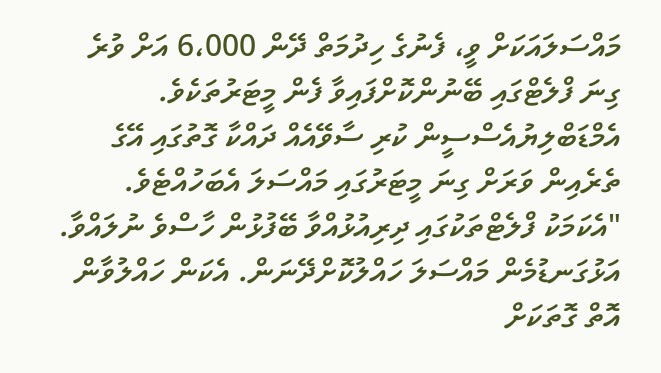މައްސަލައަކަށް ވީ، ފެނުގެ ހިދުމަތް ދޭން 6،000 އަށް ވުރެ ގިނަ ފްލެޓްގައި ބޭނުންކޮށްފައިވާ ފެން މީޓަރުތަކެވެ. އެމްޑަބްލިޔުއެސްސީން ކުރި ސާވޭއެއް ދައްކާ ގޮތުގައި އޭގެ ތެރެއިން ވަރަށް ގިނަ މީޓަރުގައި މައްސަލަ އެބަހުއްޓެވެ.
"އެކަމަކު ފްލެޓްތަކުގައި ދިރިއުޅުއްވާ ބޭފުޅުން ހާސްވެ ނުލައްވާ. އަޅުގަނޑުމެން މައްސަލަ ހައްލުކޮށްދޭނަން. އެކަން ހައްލުވާން އޮތް ގޮތަކަށް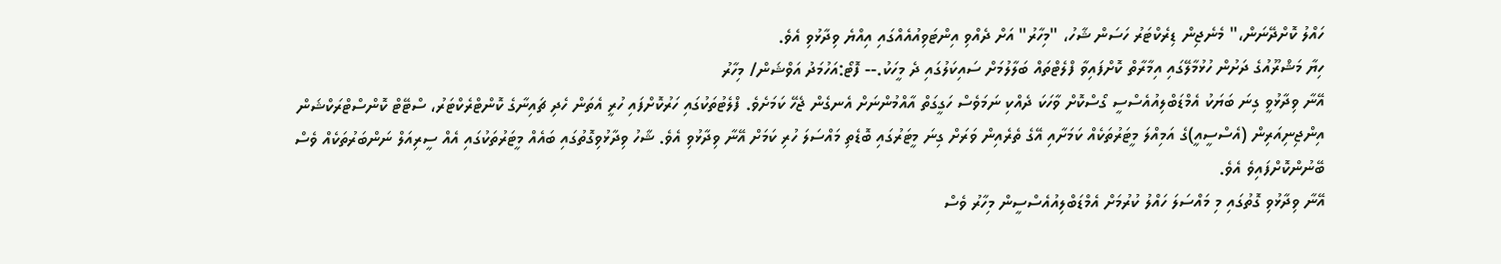ހައްލު ކޮށްދޭނަން،" މެނެޖިން ޑިރެކްޓަރު ހަސަން ޝާހު، "މިހާރު" އަށް ދެއްވި އިންޓަވިއުއެއްގައި އިއްޔެ ވިދާޅުވި އެވެ.
ހިޔާ މަޝްރޫއުގެ ދަށުން ހުޅުމާލޭގައި އިމާރާތް ކޮށްފައިވާ ފްލެޓްތައް ބަލާލުމަށް ސައިކަލުގައި ދެ މީހަކު.-- ފޮޓޯ:އަހުމަދު އަވްޝަން/ މިހާރު
އޭނާ ވިދާޅުވީ ގިނަ ބަޔަކު އެމްޑަބްލިއުއެސްސީ ގޯސްކޮށް ވާހަކަ ދެއްކި ނަމަވެސް ހަގީގަތް އާއްމުންނަށް އެނގެން ޖެހޭ ކަމަށެވެ. ފްލެޓުތަކުގައި ހަރުކޮށްފައި ހުރީ އެތަން ހެދި ޗައިނާގެ ކޮންޓްރެކްޓަރު، ސްޓޭޓް ކޮންސްޓްރަކްޝަން އިންޖިނިއަރިން (އެސްސީއީ)ގެ އަމިއްލަ މީޓަރުތަކެއް ކަމަށާއި އޭގެ ތެރެއިން ވަރަށް ގިނަ މީޓަރުގައި ބޮޑެތި މައްސަލަ ހުރި ކަމަށް އޭނާ ވިދާޅުވި އެވެ. ޝާހު ވިދާޅުވިގޮތުގައި ބައެއް މީޓަރުތަކުގައި އެއް ސީރިއަލް ނަންބަރުތަކެއް ވެސް ބޭނުންކޮށްފައިވެ އެވެ.
އޭނާ ވިދާޅުވި ގޮތުގައި މި މައްސަލަ ހައްލު ކުރުމަށް އެމްޑަބްލިއުއެސްސީން މިހާރު ވެސް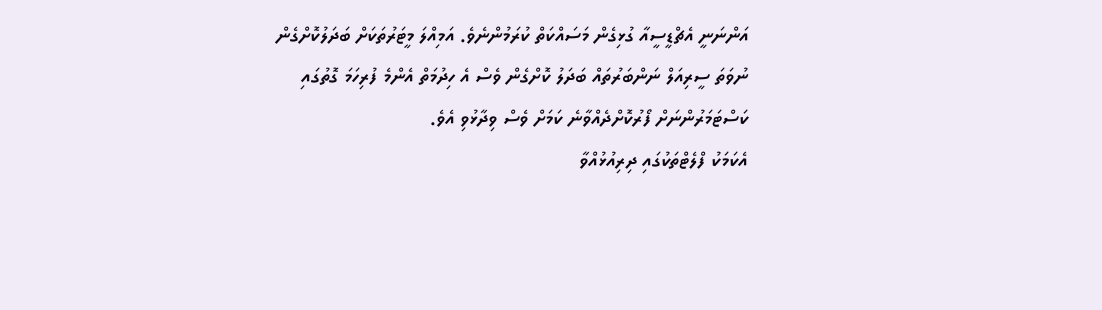އަންނަނީ އެޗްޑީސީއާ ގުޅިގެން މަސައްކަތް ކުރަމުންނެވެ. އަމިއްލަ މީޓަރުތަކަށް ބަދަލުކޮށްގެން ނުވަތަ ސީރިއަލް ނަންބަރުތައް ބަދަލު ކޮށްގެން ވެސް އެ ހިދުމަތް އެންމެ ފުރިހަމަ ގޮތުގައި ކަސްޓަމަރުންނަށް ފޯރުކޮށްދެއްވާނެ ކަމަށް ވެސް ވިދާޅުވި އެވެ.
އެކަމަކު ފްލެޓްތަކުގައި ދިރިއުޅުއްވާ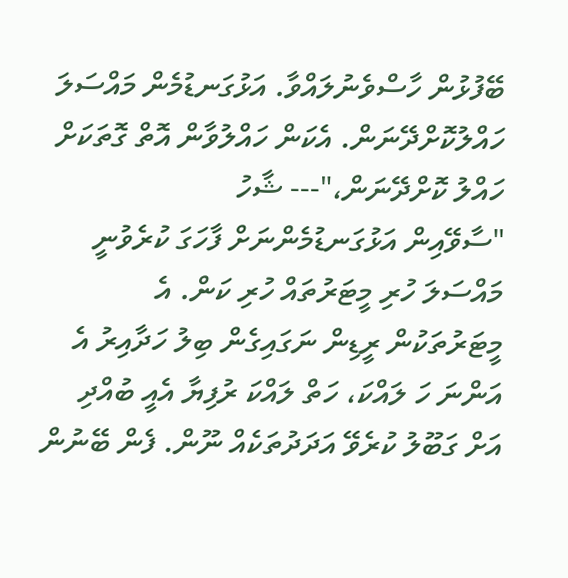ބޭފުޅުން ހާސްވެނުލައްވާ. އަޅުގަނޑުމެން މައްސަލަ ހައްލުކޮށްދޭނަން. އެކަން ހައްލުވާން އޮތް ގޮތަކަށް ހައްލު ކޮށްދޭނަން،"--- ޝާހު
"ސާވޭއިން އަޅުގަނޑުމެންނަށް ފާހަގަ ކުރެވުނީ މައްސަލަ ހުރި މީޓަރުތައް ހުރި ކަން. އެ މީޓަރުތަކުން ރީޑިން ނަގައިގެން ބިލު ހަދާއިރު އެ އަންނަ ހަ ލައްކަ، ހަތް ލައްކަ ރުފިޔާ އެއީ ބުއްދި އަށް ގަބޫލު ކުރެވޭ އަދަދުތަކެއް ނޫން. ފެން ބޭނުން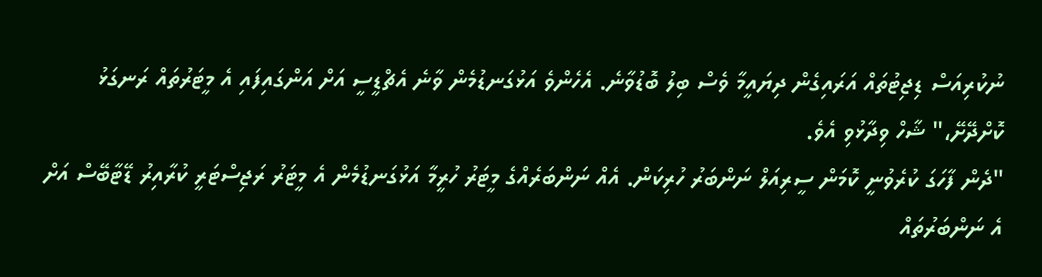ނުކުރިއަސް ޑިޖިޓުތައް އަރައިގެން ދިޔައީމާ ވެސް ބިލު ބޮޑުވާނެ. އެހެންވެ އަޅުގަނޑުމެން ވާނެ އެޗްޑީސީ އަށް އަންގައިފައި އެ މީޓަރުތައް ރަނގަޅު ކޮށްދޭށޭ،" ޝާހް ވިދާޅުވި އެވެ.
"ދެން ފާހަގަ ކުރެވުނީ ކޮމަން ސީރިއަލް ނަންބަރު ހުރިކަން. އެއް ނަންބަރެއްގެ މީޓަރު ހުރީމާ އަޅުގަނޑުމެން އެ މީޓަރު ރަޖިސްޓަރީ ކުރާއިރު ޑޭޓާބޭސް އަށް އެ ނަންބަރުތައް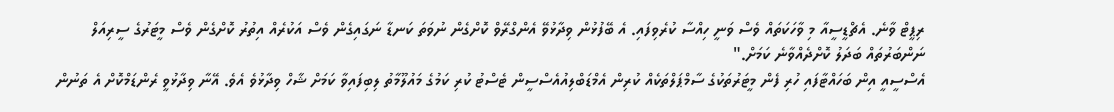ރިޕީޓް ވާނެ. އެޗްޑީސީއާ މި ވާހަކަތައް ވެސް ވަނީ ހިއްސާ ކުރެވިފައި. އެ ބޭފުޅުން ވިދާޅުވޭ އެންގްރޭވް ކޮށްގެން ނުވަތަ ކަނޑާ ނަގައިގެން ވެސް އަކުރެއް އިތުރު ކޮށްގެން ވެސް މީޓަރުގެ ސީރިއަލް ނަންބަރުތައް ބަދަލު ކޮށްދެއްވާނެ ކަމަށް."
އެސްސީއީ އިން ބަހައްޓާފައި ހުރި ފެން މީޓަރުތަކުގެ ސާމްޕަލްތަކެއް ކުރިން އެމްޑަބްލިއުއެސްސީން ޓެސްޓު ކުރި ކަމުގެ މައުލޫމާތު ލިބިފައިވާ ކަމަށް ޝާހް ވިދާޅުވެ އެވެ. އޭނާ ވިދާޅުވީ ރެންޑަމްކޮށް އެ ތަނުން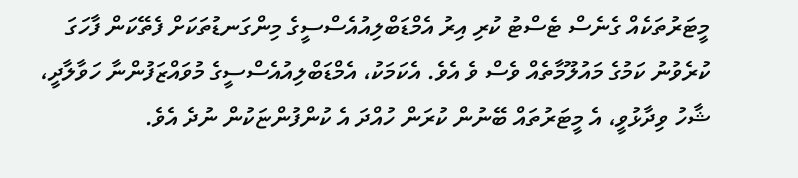މީޓަރުތަކެއް ގެނެސް ޓެސްޓު ކުރި އިރު އެމްޑަބްލިއުއެސްސީގެ މިންގަނޑުތަކަށް ފެތޭކަން ފާހަގަ ކުރެވުނު ކަމުގެ މައުލޫމާތެއް ވެސް ވެ އެވެ. އެކަމަކު، އެމްޑަބްލިއުއެސްސީގެ މުވައްޒަފުންނާ ހަވާލާދީ، ޝާހު ވިދާޅުވީ، އެ މީޓަރުތައް ބޭނުން ކުރަން ހުއްދަ އެ ކުންފުންޏަކުން ނުދެ އެވެ.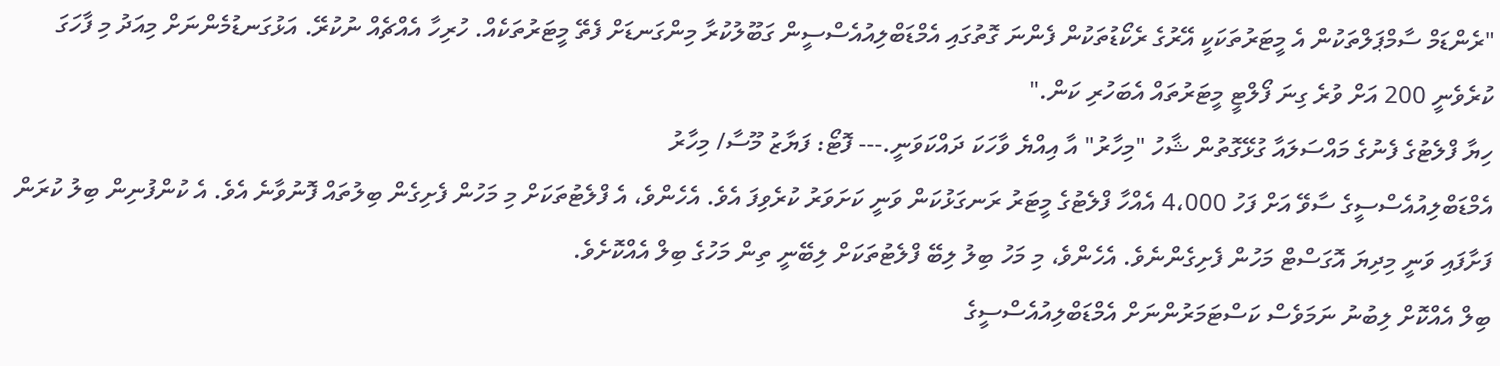"ރެންޑަމް ސާމްޕަލްތަކުން އެ މީޓަރުތަކަކީ އޭރުގެ ރެކޯޑުތަކުން ފެންނަ ގޮތުގައި އެމްޑަބްލިއުއެސްސީން ގަބޫލުކުރާ މިންގަނޑަށް ފެތޭ މީޓަރުތަކެއް. ހުރިހާ އެއްޗެއް ނުކުރޭ. އަޅުގަނޑުމެންނަށް މިއަދު މި ފާހަގަ ކުރެވެނީ 200 އަށް ވުރެ ގިނަ ފޯލްޓީ މީޓަރުތައް އެބަހުރި ކަން."
ހިޔާ ފްލެޓުގެ ފެނުގެ މައްސަލައާ ގުޅޭގޮތުން ޝާހު "މިހާރު" އާ އިއްޔެ ވާހަކަ ދައްކަވަނީ.--- ފޮޓޯ: ފަޔާޒު މޫސާ/ މިހާރު
އެމްޑަބްލިއުއެސްސީގެ ސާވޭ އަށް ފަހު 4،000 އެއްހާ ފްލެޓުގެ މީޓަރު ރަނގަޅުކަން ވަނީ ކަށަވަރު ކުރެވިފަ އެވެ. އެހެންވެ، އެ ފްލެޓުތަކަށް މި މަހުން ފެށިގެން ބިލުތައް ފޮނުވާނެ އެވެ. އެ ކުންފުނިން ބިލު ކުރަން ފަށާފައި ވަނީ މިދިޔަ އޮގަސްޓް މަހުން ފެށިގެންނެވެ. އެހެންވެ، މި މަހު ބިލު ލިބޭ ފްލެޓުތަކަށް ލިބޭނީ ތިން މަހުގެ ބިލް އެއްކޮށެވެ.
ބިލް އެއްކޮށް ލިބުނު ނަމަވެސް ކަސްޓަމަރުންނަށް އެމްޑަބްލިއުއެސްސީގެ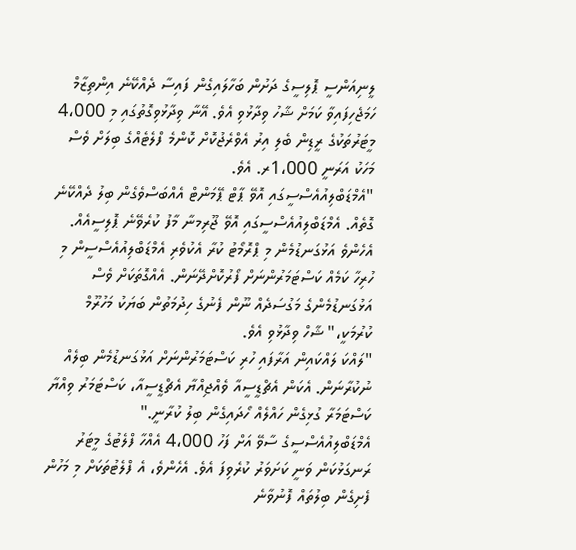ލީނިއަންސީ ޕޮލިސީގެ ދަށުން ބަހާލައިގެން ފައިސާ ދެއްކޭނެ އިންތިޒާމް ހަމަޖެހިފައިވާ ކަމަށް ޝާހު ވިދާޅުވި އެވެ. އޭނާ ވިދާޅުވިގޮތުގައި މި 4،000 މީޓަރުތަކުގެ ރީޑިން ބެލި އިރު އެވްރެޖުކޮށް ކޮންމެ ފްލެޓެއްގެ ބިލަށް ވެސް މަހަކު އަރަނީ 1،000ރ. އެވެ.
"އެމްޑަބްލިއުއެސްސީގައި އޮވޭ ޕާޓް ޕޭމަންޓް އެއްބަސްވެގެން ބިލު ދެއްކޭނެ ގޮތެއް. އެމްޑަބްލިއުއެސްސީގައި އޮވޭ ޖޫރިމނާ މާފު ކުރެވޭނެ ޕޮލިސީއެއް. އެހެންވެ އަޅުގަނޑުމެން މި ޕްރޮމޯޓު ކުރާ އެކުވެރި އެމްޑަބްލިއުއެސްސީން މި ހުރިހާ ކަމެއް ކަސްޓަމަރުންނަށް ފޯރުކޮށްދޭނަން. އެއްގޮތަކަށް ވެސް އަޅުގަނޑުމެންގެ މަގުސަދެއް ނޫން ފެނުގެ ހިދުމަތުން ބަޔަކު މަހުރޫމް ކުރުމަކީ،" ޝާހް ވިދާޅުވި އެވެ.
"ލައްކަ ލައްކައިން އަރާފައި ހުރި ކަސްޓަމަރުންނަށް އަޅުގަނޑުމެން ބިލެއް ނުކުރާނަން. އެކަން އެޗްޑީސީއާ ވެއްޖިއްޔާ އެޗްޑީސީއާ، ކަސްޓަމަރު ވިއްޔާ ކަސްޓަމަރާ ގުޅިގެން ހައްލެއް ހޯދައިގެން ބިލު ކުރާނީ."
އެމްޑަބްލިއުއެސްސީގެ ސާވޭ އަށް ފަހު 4،000 އެއްހާ ފްލެޓުގެ މީޓަރު ރަނގަޅުކަން ވަނީ ކަށަވަރު ކުރެވިފަ އެވެ. އެހެންވެ، އެ ފްލެޓުތަކަށް މި މަހުން ފެށިގެން ބިލުތައް ފޮނުވާނެ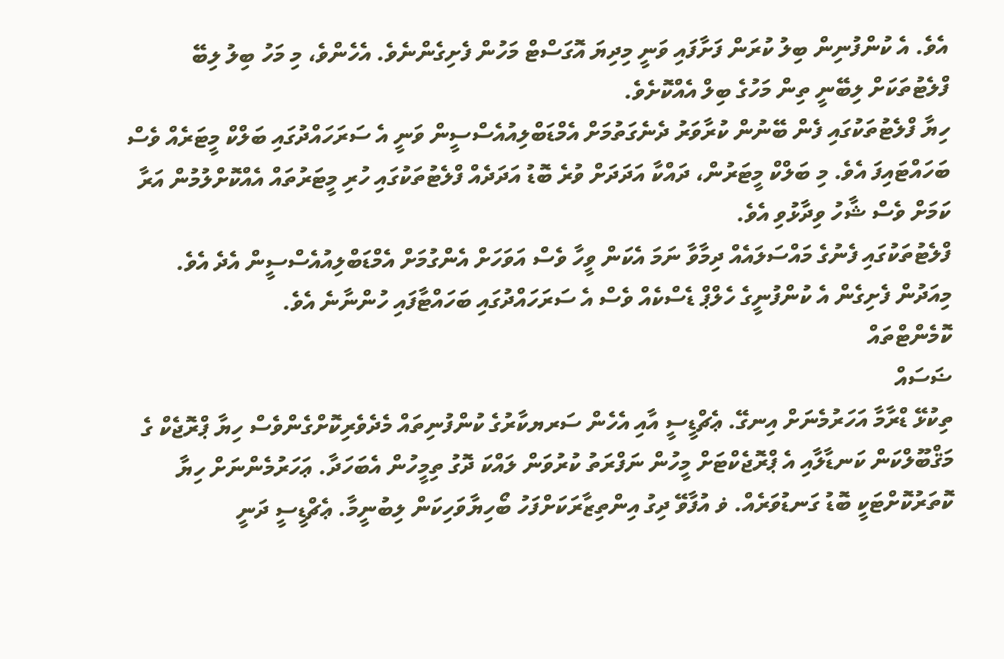އެވެ. އެ ކުންފުނިން ބިލު ކުރަން ފަށާފައި ވަނީ މިދިޔަ އޮގަސްޓް މަހުން ފެށިގެންނެވެ. އެހެންވެ، މި މަހު ބިލު ލިބޭ ފްލެޓުތަކަށް ލިބޭނީ ތިން މަހުގެ ބިލް އެއްކޮށެވެ.
ހިޔާ ފްލެޓުތަކުގައި ފެން ބޭނުން ކުރާވަރު ދެނެގަތުމަށް އެމްޑަބްލިއުއެސްސީން ވަނީ އެ ސަރަހައްދުގައި ބަލްކް މީޓަރެއް ވެސް ބަހައްޓައިފަ އެވެ. މި ބަލްކް މީޓަރުން، ދައްކާ އަދަދަށް ވުރެ ބޮޑު އަދަދެއް ފްލެޓުތަކުގައި ހުރި މީޓަރުތައް އެއްކޮށްލުމުން އަރާ ކަމަށް ވެސް ޝާހު ވިދާޅުވި އެވެ.
ފްލެޓުތަކުގައި ފެނުގެ މައްސަލައެއް ދިމާވާ ނަމަ އެކަން ވީހާ ވެސް އަވަހަށް އެންގުމަށް އެމްޑަބްލިއުއެސްސީން އެދެ އެވެ. މިއަދުން ފެށިގެން އެ ކުންފުނީގެ ހެލްޕް ޑެސްކެއް ވެސް އެ ސަރަހައްދުގައި ބަހައްޓާފައި ހުންނާނެ އެވެ.
ކޮމެންޓްތައް
ޟަސައް
ތިކުޅޭ ޑްރާމާ އަހަރުމެނަށް އިނގޭ. ޢެޗްޑީސީ އާއި އެހެން ސަރޔކާރުގެ ކުންފުނިތައް މެދެވެރިކޮށްގެންވެސް ހިޔާ ޕްރޮޖެކް ގެ މަޤްބޫލްކަން ކަނޑާލާއި އެ ޕްރޮޖެކްޓަށް މީހުން ނަފްރަތު ކުރުވަން ލައްކަ ދޮގު ތިމީހުން އެބަހަދާ. ޢަހަރުމެންނަށް ހިޔާ ކޮތަރުކޮށްޓަކީ ބޮޑު ގަނޑުވަރެއް. ޥ އުފާވޭ ދިގު އިންތިޒާރަކަށްފަހު ބޯހިޔާވަހިކަން ލިބުނީމާ. ޢެޗްޑީސީ ދަނީ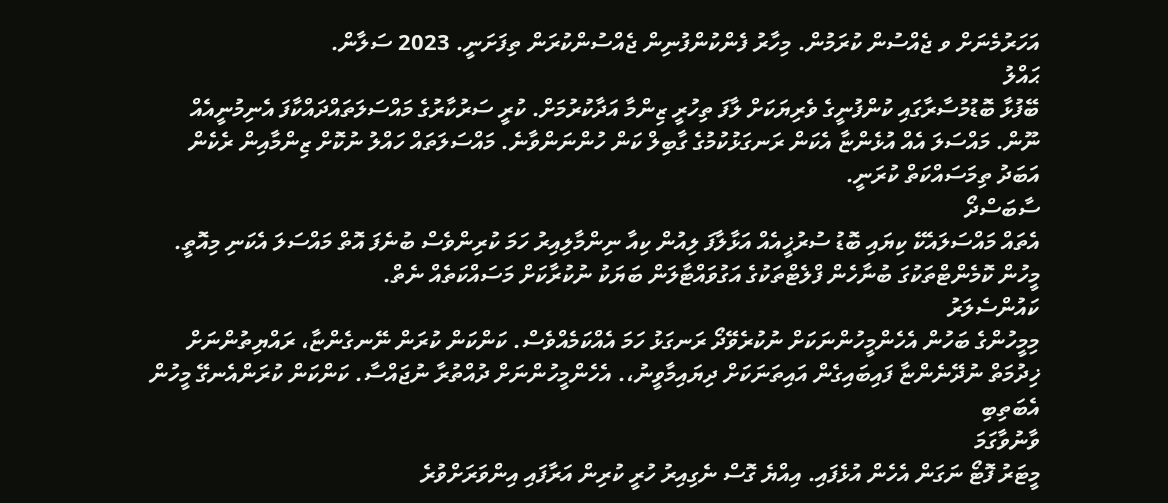އަހަރުމެނަށް ވ ޖެއްސުން ކުރަމުން. މިހާރު ފެންކުންފުނިން ޖެއްސުންކުރަން ތިފަށަނީ. 2023 ސަލާން.
ޙައްލު
ބޭފުޅާ ބޮޑުމުސާރާގައި ކުންފުނީގެ ވެރިޔަކަށް ލާފަ ތިހުރީ ޒިންމާ އަދާކުރުމަށް. ކުރީ ސަރުކާރުގެ މައްސަލަތައްދައްކާފަ އެނިމުނީއެއް ނޫން. މައްސަލަ އެއް އުޅެންޏާ އެކަން ރަނގަޅުކުމުގެ ގާބިލް ކަން ހުންނަންވާނެ. މައްސަލަތައް ހައްލު ނުކޮށް ޒިންމާއިން ރެކެން އަބަދު ތިމަސައްކަތް ކުރަނީ.
ސާބަސްދޯ
އެތައް މައްސަލައެކޭ ކިޔައި ބޮޑު ސުރުޚީއެއް އަޅާލާފަ ލިއުން ކިއާ ނިންމާލިއިރު ހަމަ ކުރިންވެސް ބުނެފަ އޮތް މައްސަލަ އެކަނި މިއޮތީ. މީހުން ކޮމެންޓްތަކުގަ ބުނާހެން ފްލެޓްތަކުގެ އަގުވައްޓާލަން ބަޔަކު ނުކުރާކަށް މަސައްކަތެއް ނެތް.
ކައުންސެލަރު
މިމީހުންގެ ބަހުން އެހެންމީހުންނަކަށް ނުކުރެވޭދޯ ރަނގަޅު ހަމަ އެއްކަމެއްވެސް. ކަންކަން ކުރަން ނޭނގެންޏާ، ރައްޔިތުންނަށް ޚިދުމަތް ނުދޭނެންޏާ ފައިބައިގެން އައިތަނަކަށް ދިޔައިމާވީނު،. އެހެންމީހުންނަށް ދުއްތުރާ ނުޖައްސާ. ކަންކަން ކުރަންއެނގޭ މީހުން އެބަތިބި
ވާނުވާގަމަ
މީޓަރު ފޮޓޯ ނަގަން އެހެން އުޅެފައި. އިއްޔެ ގޮސް ނެގިއިރު ހުރީ ކުރިން އަރާފައި އިންވަރަށްވުރެ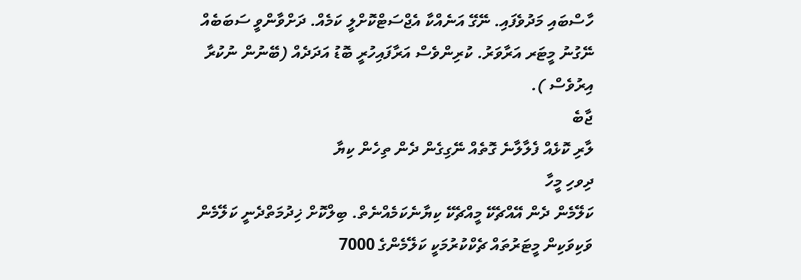ހާސްބައި މަދުވެފައި. ނޭގޭ އަނެއްކާ އެޖްސަޓްކޮށްލީ ކަމެއް. ދަށްވާންވީ ސަބަބެއް ނޭގުނު މީޓަރ އަރާވަރު. ކުރިންވެސް އަރާފައިހުރީ ބޮޑު އަދަދެއް (ބޭނުން ނުކުރާ އިރުވެސް ).
ޖާބެ
ލާރި ކޮޅެއް ފެލާލާނެ ގޮތެއް ނޭގިގެން ދެން ތިހެން ކިޔާ
ދިވހި މީހާ
ކަލޭމެން ދެން އޭއްޗެކޭ މީއްޗެކޭ ކިޔާނެކަމެއްނެތް. ބިލްކޮށް ޚިދުމަތްދެނީ ކަލޭމެން ވަކިވަކިން މީޓަރުތައް ޗެކްކުރުމަކީ ކަލޭމެންގެ 7000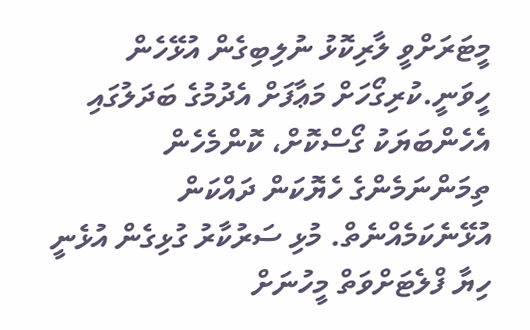މީޓަރަށްވީ ލާރިކޮޅު ނުލިބިގެން އުޅޭހެން ހީވަނީ.ކުރިގޯހަށް މަޢާފަށް އެދުމުގެ ބަދަލުގައި އެހެންބަޔަކު ގޯސްކޮށް، ކޮންމެހެން ތިމަންނަމެންގެ ހެޔޮކަން ދައްކަން އުޅޭނެކަމެއްނެތް. މުޅި ސަރުކާރު ގުޅިގެން އުޅެނީ ހިޔާ ފްލެޓަށްވަތް މީހުނަށް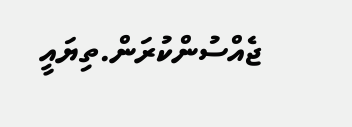ޖެއްސުންކުރަން.ތިޔައީ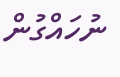ނުހައްގުން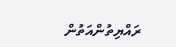ރައްޔިތުންއަތުން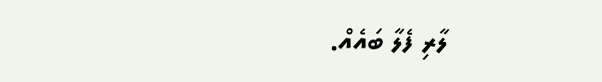ލާރި ފެލާ ބައެއް.